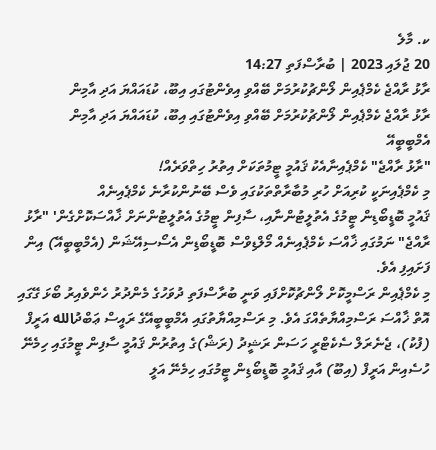ކ. މާލެ
20 ޖުލައި 2023 | ބުރާސްފަތި 14:27
ރާޅު ރާއްޖެ ކެމްޕެއިން ލޯންޗުކުރުމަށް ބޭއްވި އިވެންޓުގައި އިބޫ، ކުޑައައްޔަ އަދި އާމިން
ރާޅު ރާއްޖެ ކެމްޕެއިން ލޯންޗުކުރުމަށް ބޭއްވި އިވެންޓުގައި އިބޫ، ކުޑައައްޔަ އަދި އާމިން
އެމްބީބީއޭ
"ރާޅު ރާއްޖެ" ކެމްޕެއިނާއެކު ޤައުމީ ޓީމުތަކަށް އިތުރު ހިތްވަރެއް!
މި ކެމްޕެއިނަކީ ކުރިއަށް ހުރި މުބާރާތްތަކުގައި ވެސް ބޭނުންކުރާނެ ކެމްޕެއިނެއް
ޤައުމީ ބޮޑީބޯޑިން ޓީމުގެ އެތުލީޓުންނާއި، ސާފިން ޓީމުގެ އެތުލީޓުންނަށް ޚާއްސަކޮށްގެން' "ރާޅު ރާއްޖެ" ނަމުގައި ޚާއްސަ ކެމްޕެއިނެއް މޯލްޑިވްސް ބޮޑީބޯޑިން އެސޯސިއޭޝަން (އެމްބީބީއޭ) އިން ފަށައިފި އެވެ.
މި ކެމްޕެއިން ރަސްމީކޮށް ލޯންޗުކޮށްފައި ވަނީ ބުރާސްފަތި ދުވަހުގެ މެންދުރު ހެންވެއިރު ބޯޅަ ގޭގައި އޮތް ޚާއްސަ ރަސްމިއްޔާތެއްގަ އެވެ. މި ރަސްމިއްޔާތުގައި އެމްބީބީއޭގެ ރައީސް ޢަބްދުالله އަރީފް (ފުކު)، ޖެނެރަލް ސެކެޓްރީ ހަސަން ރަޝީދު (ރަޝް)ގެ އިތުރުން ޤައުމީ ސާފިން ޓީމުގައި ހިމެނޭ ހުސެއިން އަރީފް (އިބޫ) އާއި ޤައުމީ ބޮޑީބޯޑިން ޓީމުގައި ހިމެނޭ އަލީ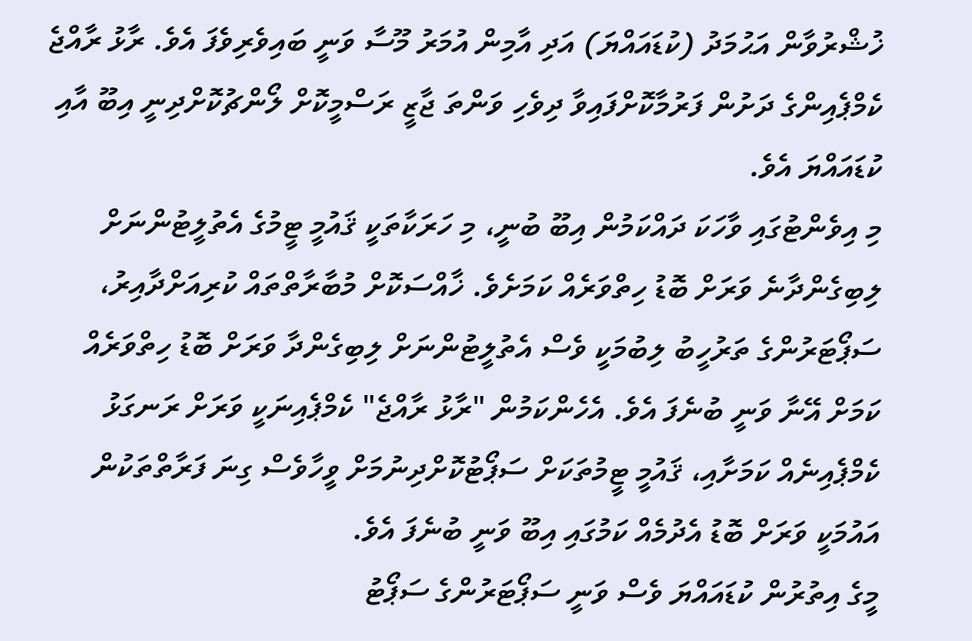ޚުޝްރުވާން އަޙުމަދު (ކުޑައައްޔަ) އަދި އާމިން އުމަރު މޫސާ ވަނީ ބައިވެރިވެފަ އެވެ. ރާޅު ރާއްޖެ ކެމްޕެއިންގެ ދަށުން ފަރުމާކޮށްފައިވާ ދިވެހި ވަންތަ ޖާޒީ ރަސްމީކޮށް ލޯންޗުކޮށްދިނީ އިބޫ އާއި ކުޑައައްޔަ އެވެ.
މި އިވެންޓުގައި ވާހަކަ ދައްކަމުން އިބޫ ބުނީ، މި ހަރަކާތަކީ ޤައުމީ ޓީމުގެ އެތުލީޓުންނަށް ލިބިގެންދާނެ ވަރަށް ބޮޑު ހިތްވަރެއް ކަމަށެވެ. ޚާއްސަކޮށް މުބާރާތްތައް ކުރިއަށްދާއިރު، ސަޕޯޓަރުންގެ ތަރުހީބު ލިބުމަކީ ވެސް އެތުލީޓުންނަށް ލިބިގެންދާ ވަރަށް ބޮޑު ހިތްވަރެއް ކަމަށް އޭނާ ވަނީ ބުނެފަ އެވެ. އެހެންކަމުން "ރާޅު ރާއްޖެ" ކެމްޕެއިނަކީ ވަރަށް ރަނގަޅު ކެމްޕެއިނެއް ކަމަށާއި، ޤައުމީ ޓީމުތަކަށް ސަޕޯޓުކޮށްދިނުމަށް ވީހާވެސް ގިނަ ފަރާތްތަކުން އައުމަކީ ވަރަށް ބޮޑު އެދުމެއް ކަމުގައި އިބޫ ވަނީ ބުނެފަ އެވެ.
މީގެ އިތުރުން ކުޑައައްޔަ ވެސް ވަނީ ސަޕޯޓަރުންގެ ސަޕޯޓު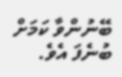ބޭނުންވާ ކަމަށް ބުނެފަ އެވެ.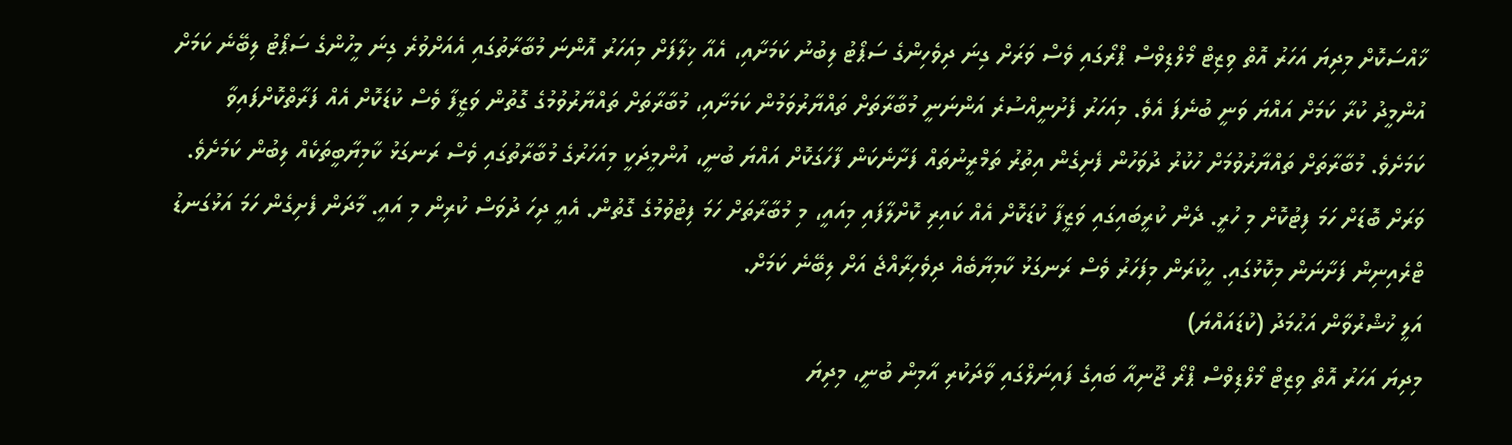ޚާއްސަކޮށް މިދިޔަ އަހަރު އޮތް ވިޒިޓް މޯލްޑިވްސް ޕްރޯގައި ވެސް ވަރަށް ގިނަ ދިވެހިންގެ ސަޕޯޓު ލިބުނު ކަމަށާއި، އެއާ ޚިލާފަށް މިއަހަރު އޮންނަ މުބާރާތުގައި އެއަށްވުރެ ގިނަ މީހުންގެ ސަޕޯޓު ލިބޭނެ ކަމަށް އުންމީދު ކުރާ ކަމަށް އައްޔަ ވަނީ ބުނެފަ އެވެ. މިއަހަރު ފެށުނީއްސުރެ އަންނަނީ މުބާރާތަށް ތައްޔާރުވަމުން ކަމަށާއި، މުބާރާތަށް ތައްޔާރުވުމުގެ ގޮތުން ވަޒީފާ ވެސް ކުޑަކޮށް އެއް ފަރާތްކޮށްފައިވާ ކަމަށެވެ. މުބާރާތަށް ތައްޔާރުވުމަށް ހުކުރު ދުވަހުން ފެށިގެން އިތުރު ތަމްރީނުތައް ފަށާނެކަން ފާހަގަކޮށް އައްޔަ ބުނީ، އުންމީދަކީ މިއަހަރުގެ މުބާރާތުގައި ވެސް ރަނގަޅު ކާމިޔާބީތަކެއް ލިބުން ކަމަށެވެ.
ވަރަށް ބޮޑަށް ހަމަ ފިޓުކޮށް މި ހުރީ. ދެން ކުރީބައިގައި ވަޒީފާ ކުޑަކޮށް އެއް ކައިރި ކޮށްލާފައި މިއައީ، މި މުބާރާތަށް ހަމަ ފިޓުވުމުގެ ގޮތުން. އެއީ ދިހަ ދުވަސް ކުރިން މި އައީ. މާދަން ފެށިގެން ހަމަ އަޅުގަނޑު ޓްރެއިނިން ފަށާނަން މިކޮޅުގައި. ހީކުރަން މިފަހަރު ވެސް ރަނގަޅު ކާމިޔާބެއް ދިވެހިރާއްޖެ އަށް ލިބޭނެ ކަމަށް.
އަލީ ޚުޝްރުވާން އަޙުމަދު (ކުޑައައްޔަ)
މިދިޔަ އަހަރު އޮތް ވިޒިޓް މޯލްޑިވްސް ޕްރޯ ޖޫނިއާ ބައިގެ ފައިނަލްގައި ވާދަކުރި އާމިން ބުނީ، މިދިޔަ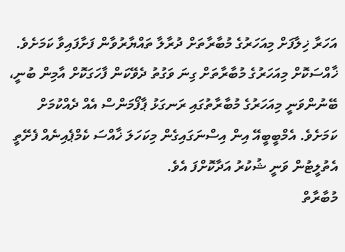އަހަރާ ޚިލާފަށް މިއަހަރުގެ މުބާރާތަށް ދުރާލާ ތައްޔާރުވާން ފަށާފައިވާ ކަމަށެވެ. ޚާއްސަކޮށް މިއަހަރުގެ މުބާރާތަށް ގިނަ ވަގުތު ދެވޭކަން ފާހަގަކޮށް އާމިން ބުނީ، ބޭނުންވަނީ މިއަހަރުގެ މުބާރާތުގައި ރަނގަޅު ޕާފޯމަންސް އެއް ދެއްކުމަށް ކަމަށެވެ. އެމްބީބީއޭ އިން އިސްނަގައިގެން މިކަހަލަ ޚާއްސަ ކެމްޕެއިނެއް ފެށޭތީ އެތުލީޓުން ވަނީ ޝުކުރު އަދާކޮށްފަ އެވެ.
މުބާރާތް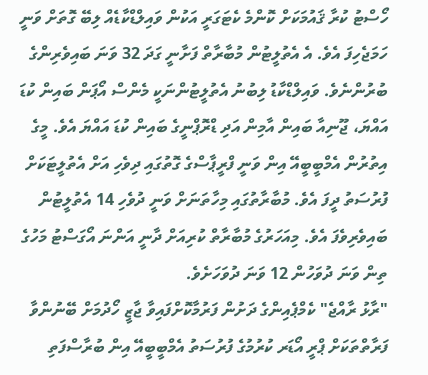ހޯސްޓު ކުރާ ޤައުމަކަށް ކޮންމެ ކެޓަގަރީ އަކުން ވައިލްޑްކާޑެއް ލިބޭ ގޮތަށް ވަނީ ހަމަޖެހިފަ އެވެ. އެ އެތުލީޓުން މުބާރާތް ފަށާނީ ގަދަ 32 ވަނަ ބައިވެރިންގެ ބުރުންނެވެ. ވައިލްޑްކާޑު ލިބުނު އެތުލީޓުންނަކީ މެންސް އޯޕަން ބައިން ކުޑަ އައްޔަ، ޖޫނިއާ ބައިން އާމިން އަދި ޑްރޮޕްނީގެ ބައިން ކުޑަ އައްޔަ އެވެ. މީގެ އިތުރުން އެމްބީބީއޭ އިން ވަނީ ފްރީޕާސްގެ ގޮތުގައި ދިވެހި އަށް އެތުލީޓަކަށް ފުރުސަތު ދީފަ އެވެ. މުބާރާތުގައި މިހާތަނަށް ވަނީ ދުވެހި 14 އެތުލީޓުން ބައިވެރިވެފަ އެވެ. މިއަހަރުގެ މުބާރާތް ކުރިއަށް ދާނީ އަންނަ އޯގަސްޓު މަހުގެ ތިން ވަނަ ދުވަހުން 12 ވަނަ ދުވަހަށެވެ.
"ރާޅު ރާއްޖެ" ކެމްޕެއިންގެ ދަށުން ފަރުމާކޮށްފައިވާ ޖާޒީ ހޯދުމަށް ބޭނުންވާ ފަރާތްތަކަށް ޕްރީ އޯޑަރ ކުރުމުގެ ފުރުސަތު އެމްބީބީއޭ އިން ބުރާސްފަތި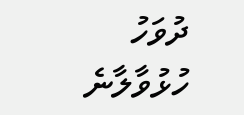ދުވަހު ހުޅުވާލާނެ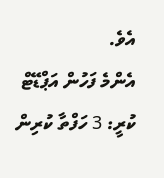އެވެ.
އެންމެ ފަހުން އަޕްޑޭޓް ކުރީ: 3 ހަފްތާ ކުރިން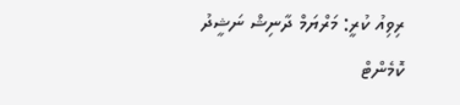ރިވިއު ކުރީ: މަރްޔަމް ދާނިޝް ނަޝީދު
ކޮމެންޓް